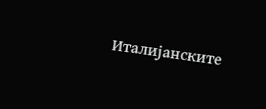Италијанските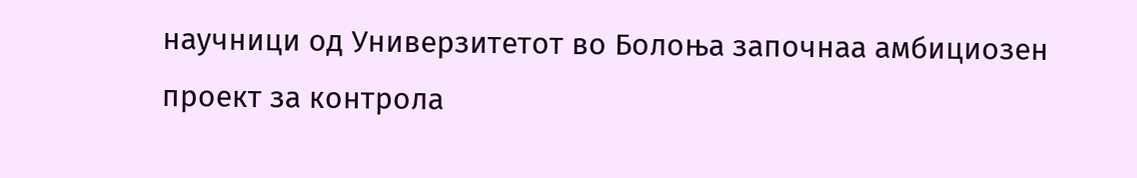научници од Универзитетот во Болоња започнаа амбициозен проект за контрола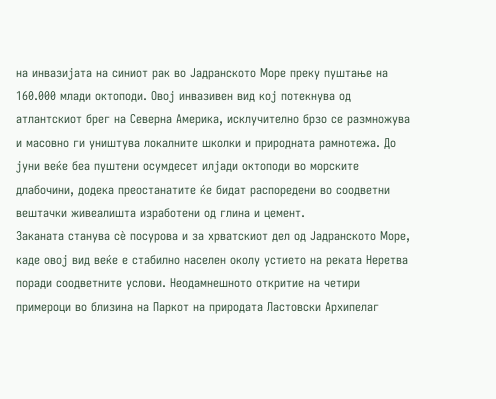на инвазијата на синиот рак во Јадранското Море преку пуштање на 160.000 млади октоподи. Овој инвазивен вид кој потекнува од атлантскиот брег на Северна Америка, исклучително брзо се размножува и масовно ги уништува локалните школки и природната рамнотежа. До јуни веќе беа пуштени осумдесет илјади октоподи во морските длабочини, додека преостанатите ќе бидат распоредени во соодветни вештачки живеалишта изработени од глина и цемент.
Заканата станува сè посурова и за хрватскиот дел од Јадранското Море, каде овој вид веќе е стабилно населен околу устието на реката Неретва поради соодветните услови. Неодамнешното откритие на четири примероци во близина на Паркот на природата Ластовски Архипелаг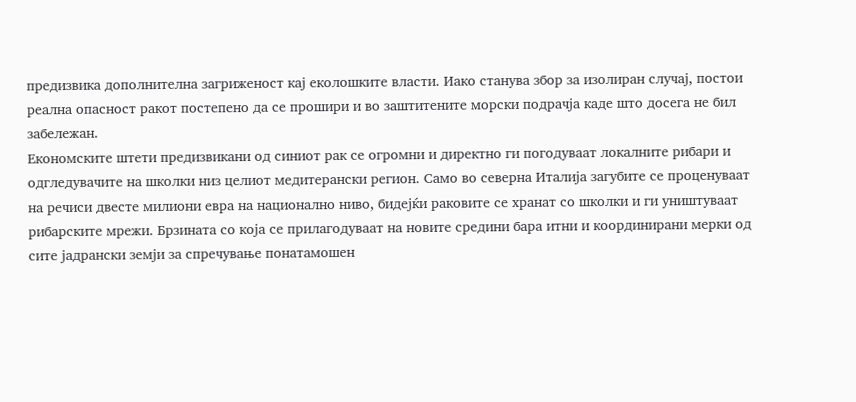предизвика дополнителна загриженост кај еколошките власти. Иако станува збор за изолиран случај, постои реална опасност ракот постепено да се прошири и во заштитените морски подрачја каде што досега не бил забележан.
Економските штети предизвикани од синиот рак се огромни и директно ги погодуваат локалните рибари и одгледувачите на школки низ целиот медитерански регион. Само во северна Италија загубите се проценуваат на речиси двесте милиони евра на национално ниво, бидејќи раковите се хранат со школки и ги уништуваат рибарските мрежи. Брзината со која се прилагодуваат на новите средини бара итни и координирани мерки од сите јадрански земји за спречување понатамошен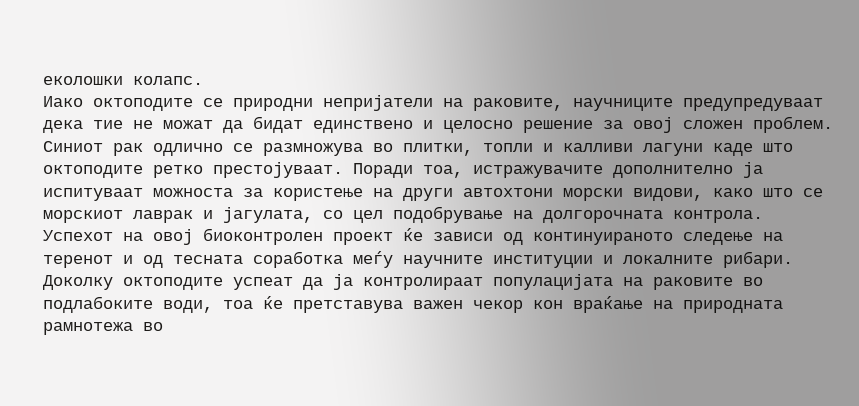еколошки колапс.
Иако октоподите се природни непријатели на раковите, научниците предупредуваат дека тие не можат да бидат единствено и целосно решение за овој сложен проблем. Синиот рак одлично се размножува во плитки, топли и калливи лагуни каде што октоподите ретко престојуваат. Поради тоа, истражувачите дополнително ја испитуваат можноста за користење на други автохтони морски видови, како што се морскиот лаврак и јагулата, со цел подобрување на долгорочната контрола.
Успехот на овој биоконтролен проект ќе зависи од континуираното следење на теренот и од тесната соработка меѓу научните институции и локалните рибари. Доколку октоподите успеат да ја контролираат популацијата на раковите во подлабоките води, тоа ќе претставува важен чекор кон враќање на природната рамнотежа во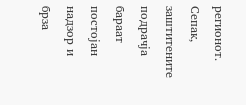регионот. Сепак, заштитените подрачја бараат постојан надзор и брза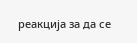реакција за да се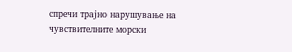спречи трајно нарушување на чувствителните морски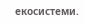екосистеми.